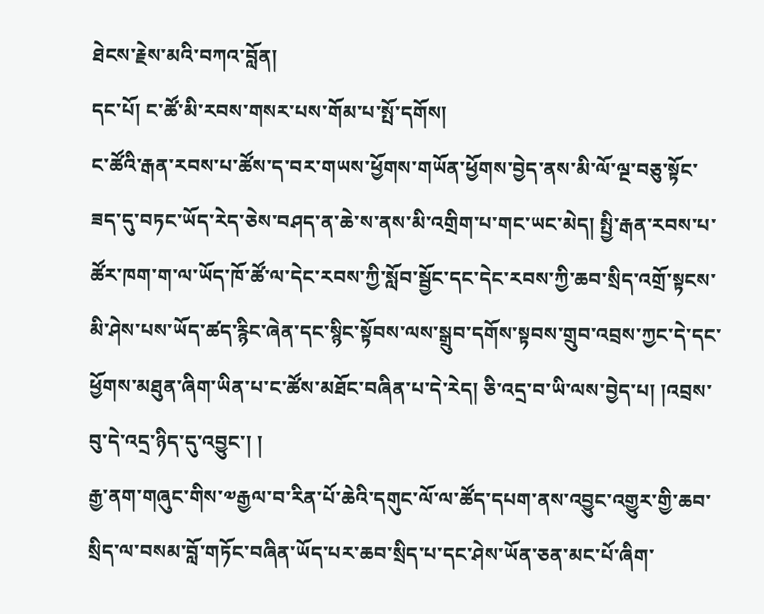ཐེངས་རྗེས་མའི་བཀའ་བློན།
དང་པོ། ང་ཚོ་མི་རབས་གསར་པས་གོམ་པ་སྤོ་དགོས།
ང་ཚོའི་རྒན་རབས་པ་ཚོས་ད་བར་གཡས་ཕྱོགས་གཡོན་ཕྱོགས་བྱེད་ནས་མི་ལོ་ལྔ་བཅུ་སྟོང་ཟད་དུ་བཏང་ཡོད་རེད་ཅེས་བཤད་ན་ཆེ་ས་ནས་མི་འགྲིག་པ་གང་ཡང་མེད། སྤྱི་རྒན་རབས་པ་ཚོར་ཁག་ག་ལ་ཡོད་ཁོ་ཚོ་ལ་དེང་རབས་ཀྱི་སློབ་སྦྱོང་དང་དེང་རབས་ཀྱི་ཆབ་སྲིད་འགྲོ་སྟངས་མི་ཤེས་པས་ཡོད་ཚད་རྙིང་ཞེན་དང་སྙིང་སྟོབས་ལས་སྒྲུབ་དགོས་སྟབས་གྲུབ་འབྲས་ཀྱང་དེ་དང་ཕྱོགས་མཐུན་ཞིག་ཡིན་པ་ང་ཚོས་མཐོང་བཞིན་པ་དེ་རེད། ཅི་འདྲ་བ་ཡི་ལས་བྱེད་པ། །འབྲས་བུ་དེ་འདྲ་ཉིད་དུ་འབྱུང་། །
རྒྱ་ནག་གཞུང་གིས་༧རྒྱལ་བ་རིན་པོ་ཆེའི་དགུང་ལོ་ལ་ཚོད་དཔག་ནས་འབྱུང་འགྱུར་གྱི་ཆབ་སྲིད་ལ་བསམ་བློ་གཏོང་བཞིན་ཡོད་པར་ཆབ་སྲིད་པ་དང་ཤེས་ཡོན་ཅན་མང་པོ་ཞིག་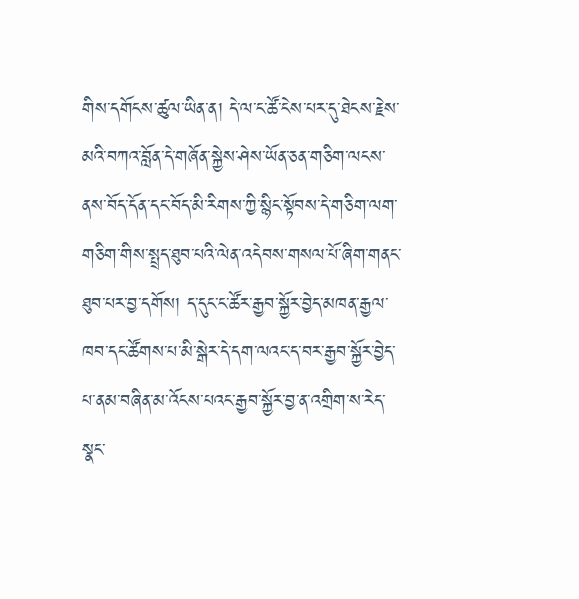གིས་དགོངས་ཚུལ་ཡིན་ན། དེ་ལ་ང་ཚོ་ངེས་པར་དུ་ཐེངས་རྗེས་མའི་བཀའ་བློན་དེ་གཞོན་སྐྱེས་ཤེས་ཡོན་ཅན་གཅིག་ལངས་ནས་བོད་དོན་དང་བོད་མི་རིགས་ཀྱི་སྙིང་སྟོབས་དེ་གཅིག་ལག་གཅིག་གིས་སྤྲད་ཐུབ་པའི་ལེན་འདེབས་གསལ་པོ་ཞིག་གནང་ཐུབ་པར་བྱ་དགོས། ད་དུང་ང་ཚོར་རྒྱབ་སྐྱོར་བྱེད་མཁན་རྒྱལ་ཁབ་དང་ཚོགས་པ་མི་སྒེར་དེ་དག་ལའང་ད་བར་རྒྱབ་སྐྱོར་བྱེད་པ་ནམ་བཞིན་མ་འོངས་པའང་རྒྱབ་སྐྱོར་བྱ་ན་འགྲིག་ས་རེད་སྣང་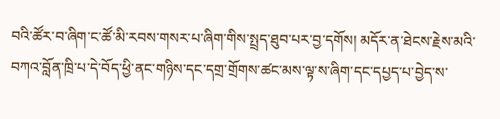བའི་ཚོར་བ་ཞིག་ང་ཚོ་མི་རབས་གསར་པ་ཞིག་གིས་སྤྲད་ཐུབ་པར་བྱ་དགོས། མདོར་ན་ཐེངས་རྗེས་མའི་བཀའ་བློན་ཁྲི་པ་དེ་བོད་ཕྱི་ནང་གཉིས་དང་དགྲ་གྲོགས་ཚང་མས་ལྟ་ས་ཞིག་དང་དཔྱད་པ་བྱེད་ས་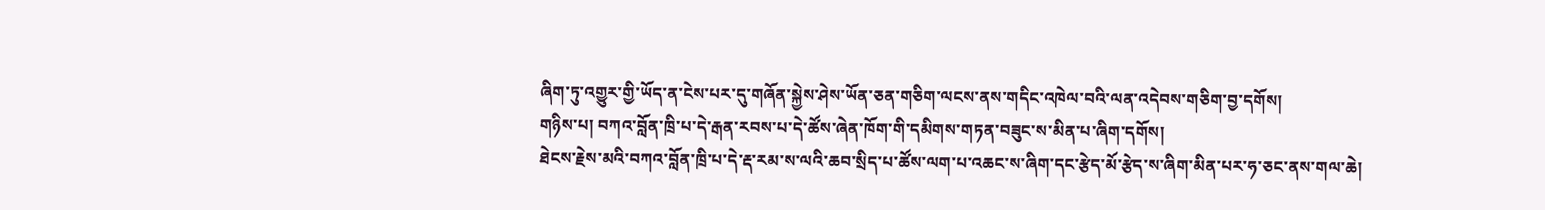ཞིག་ཏུ་འགྱུར་གྱི་ཡོད་ན་ངེས་པར་དུ་གཞོན་སྐྱེས་ཤེས་ཡོན་ཅན་གཅིག་ལངས་ནས་གདིང་འཁེལ་བའི་ལན་འདེབས་གཅིག་བྱ་དགོས།
གཉིས་པ། བཀའ་བློན་ཁྲི་པ་དེ་རྒན་རབས་པ་དེ་ཚོས་ཞེན་ཁོག་གི་དམིགས་གཏན་བཟུང་ས་མིན་པ་ཞིག་དགོས།
ཐེངས་རྗེས་མའི་བཀའ་བློན་ཁྲི་པ་དེ་རྡ་རམ་ས་ལའི་ཆབ་སྲིད་པ་ཚོས་ལག་པ་འཆང་ས་ཞིག་དང་རྩེད་མོ་རྩེད་ས་ཞིག་མིན་པར་ཧ་ཅང་ནས་གལ་ཆེ།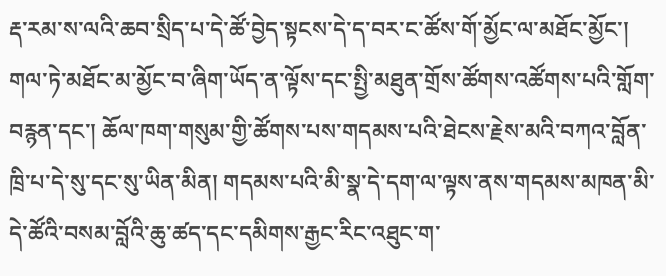རྡ་རམ་ས་ལའི་ཆབ་སྲིད་པ་དེ་ཚོ་བྱེད་སྟངས་དེ་ད་བར་ང་ཚོས་གོ་མྱོང་ལ་མཐོང་མྱོང་། གལ་ཏེ་མཐོང་མ་མྱོང་བ་ཞིག་ཡོད་ན་ལྟོས་དང་སྤྱི་མཐུན་གྲོས་ཚོགས་འཚོགས་པའི་གློག་བརྙན་དང་། ཆོལ་ཁག་གསུམ་གྱི་ཚོགས་པས་གདམས་པའི་ཐེངས་རྗེས་མའི་བཀའ་བློན་ཁྲི་པ་དེ་སུ་དང་སུ་ཡིན་མིན། གདམས་པའི་མི་སྣ་དེ་དག་ལ་ལྟས་ནས་གདམས་མཁན་མི་དེ་ཚོའི་བསམ་བློའི་ཆུ་ཚད་དང་དམིགས་རྒྱང་རིང་འཐུང་ག་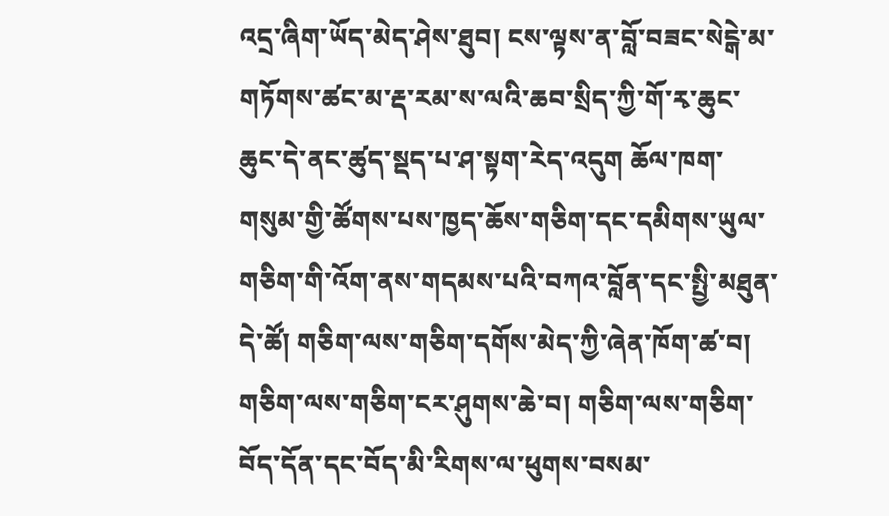འདྲ་ཞིག་ཡོད་མེད་ཤེས་ཐུབ། ངས་ལྟས་ན་བློ་བཟང་སེངྒེ་མ་གཏོགས་ཚང་མ་རྡ་རམ་ས་ལའི་ཆབ་སྲིད་ཀྱི་གོ་རྭ་ཆུང་ཆུང་དེ་ནང་ཚུད་སྡད་པ་ཤ་སྟག་རེད་འདུག ཆོལ་ཁག་གསུམ་གྱི་ཚོགས་པས་ཁྱད་ཆོས་གཅིག་དང་དམིགས་ཡུལ་གཅིག་གི་འོག་ནས་གདམས་པའི་བཀའ་བློན་དང་སྤྱི་མཐུན་དེ་ཚོ། གཅིག་ལས་གཅིག་དགོས་མེད་ཀྱི་ཞེན་ཁོག་ཚ་བ། གཅིག་ལས་གཅིག་ངར་ཤུགས་ཆེ་བ། གཅིག་ལས་གཅིག་བོད་དོན་དང་བོད་མི་རིགས་ལ་ཕུགས་བསམ་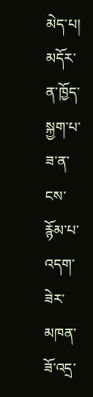མེད་པ། མདོར་ན་ཁྱོད་སྐྱག་པ་ཟ་ན་ངས་རྙོམ་པ་འདག་ཟེར་མཁན་ཟོ་འདྲ་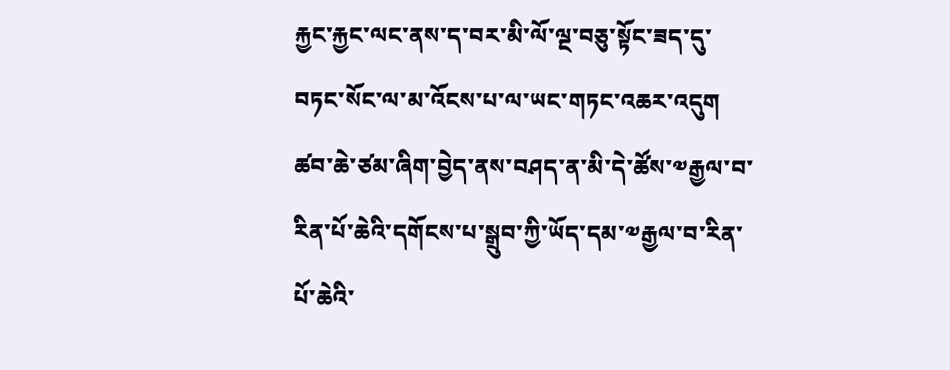རྐྱང་རྐྱང་ལང་ནས་ད་བར་མི་ལོ་ལྔ་བཅུ་སྟོང་ཟད་དུ་བཏང་སོང་ལ་མ་འོངས་པ་ལ་ཡང་གཏང་འཆར་འདུག ཚབ་ཆེ་ཙམ་ཞིག་བྱེད་ནས་བཤད་ན་མི་དེ་ཚོས་༧རྒྱལ་བ་རིན་པོ་ཆེའི་དགོངས་པ་སྒྲུབ་ཀྱི་ཡོད་དམ་༧རྒྱལ་བ་རིན་པོ་ཆེའི་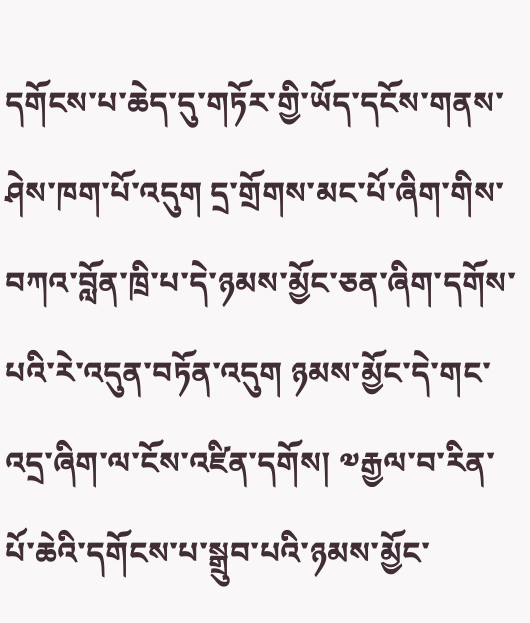དགོངས་པ་ཆེད་དུ་གཏོར་གྱི་ཡོད་དངོས་གནས་ཤེས་ཁག་པོ་འདུག དྲ་གྲོགས་མང་པོ་ཞིག་གིས་བཀའ་བློན་ཁྲི་པ་དེ་ཉམས་མྱོང་ཅན་ཞིག་དགོས་པའི་རེ་འདུན་བཏོན་འདུག ཉམས་མྱོང་དེ་གང་འདྲ་ཞིག་ལ་ངོས་འཛིན་དགོས། ༧རྒྱལ་བ་རིན་པོ་ཆེའི་དགོངས་པ་སྒྲུབ་པའི་ཉམས་མྱོང་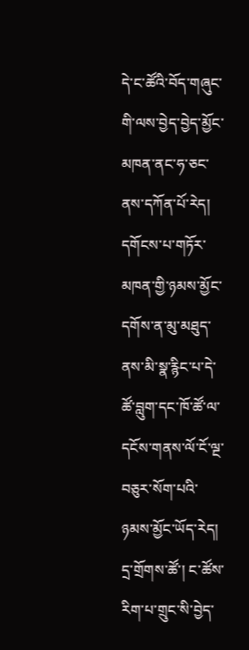དེ་ང་ཚོའི་བོད་གཞུང་གི་ལས་བྱེད་བྱེད་མྱོང་མཁན་ནང་ཧ་ཅང་ནས་དཀོན་པོ་རེད། དགོངས་པ་གཏོར་མཁན་གྱི་ཉམས་མྱོང་དགོས་ན་མུ་མཐུད་ནས་མི་སྣ་རྙིང་པ་དེ་ཚོ་བླུག་དང་ཁོ་ཚོ་ལ་དངོས་གནས་ལོ་ངོ་ལྔ་བཅུར་སོག་པའི་ཉམས་མྱོང་ཡོད་རེད། དྲ་གྲོགས་ཚོ་། ང་ཚོས་རིག་པ་གྲུང་སི་བྱེད་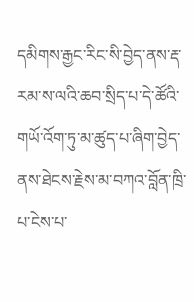དམིགས་རྒྱང་རིང་སི་བྱེད་ནས་རྡ་རམ་ས་ལའི་ཆབ་སྲིད་པ་དེ་ཚོའི་གཡོ་འོག་ཏུ་མ་ཚུད་པ་ཞིག་བྱེད་ནས་ཐེངས་རྗེས་མ་བཀའ་བློན་ཁྲི་པ་ངེས་པ་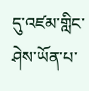དུ་འཛམ་གླིང་ཤེས་ཡོན་པ་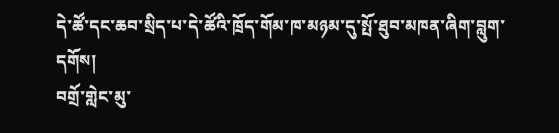དེ་ཚོ་དང་ཆབ་སྲིད་པ་དེ་ཚོའི་ཁྲོད་གོམ་ཁ་མཉམ་དུ་སྤོ་ཐུབ་མཁན་ཞིག་བླུག་དགོས།
བགྲོ་གླེང་མུ་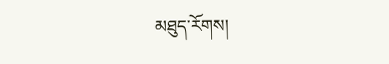མཐུད་རོགས།